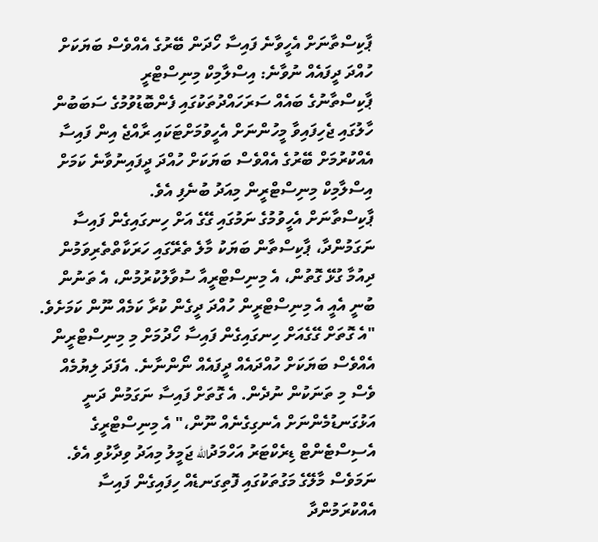ޕާކިސްތާނަށް އެހީވާނެ ފައިސާ ހޯދަން ބޭރުގެ އެއްވެސް ބަޔަކަށް ހުއްދަ ދީފައެއް ނުވާނެ: އިސްލާމިކް މިނިސްޓްރީ
ޕާކިސްތާނުގެ ބައެއް ސަރަހައްދުތަކުގައި ފެންބޮޑުވުމުގެ ސަބަބުން ހާލުގައި ޖެހިފައިވާ މީހުންނަށް އެހީވުމަށްޓަކައި ރާއްޖެ އިން ފައިސާ އެއްކުރުމަށް ބޭރުގެ އެއްވެސް ބަޔަކަށް ހުއްދަ ދީފައިނުވާނެ ކަމަށް އިސްލާމިކް މިނިސްޓްރީން މިއަދު ބުނެފި އެވެ.
ޕާކިސްތާނަށް އެހީވުމުގެ ނަމުގައި ގޭގެ އަށް ހިނގައިގެން ފައިސާ ނަގަމުންދާ، ޕާކިސްތާން ބަޔަކު މާލެ ތެރޭގައި ހަރަކާތްތެރިވަމުން ދިއުމާ ގުޅޭ ގޮތުން، އެ މިނިސްޓްރީއާ ސުވާލުކުރުމުން، އެ ތަނުން ބުނީ އެއީ އެ މިނިސްޓްރީން ހުއްދަ ދީގެން ކުރާ ކަމެއް ނޫން ކަމަށެވެ.
"އެ ގޮތަށް ގޭގެއަށް ހިނގައިގެން ފައިސާ ހޯދުމަށް މި މިނިސްޓްރީން އެއްވެސް ބަޔަކަށް ހުއްދައެއް ދީފައެއް ނޯންނާނެ. އެފަދަ ލިޔުމެއް ވެސް މި ތަނަކުން ނުދެން. އެ ގޮތަށް ފައިސާ ނަގަމުން ދަނީ އަޅުގަނޑުމެންނަށް އެނގިގެނެއް ނޫން،" އެ މިނިސްޓްރީގެ އެސިސްޓެންޓް ޑިރެކްޓަރު އަހްމަދުالله ޖަމީލު މިއަދު ވިދާޅުވި އެވެ.
ނަމަވެސް މާލޭގެ މަގުތަކުގައި ފޮތިގަނޑެއް ހިފައިގެން ފައިސާ އެއްކުރަމުންދާ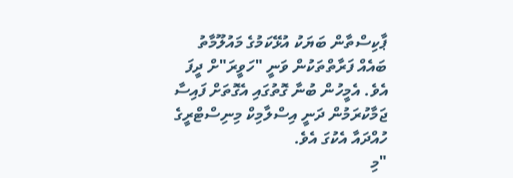ޕާކިސްތާން ބަޔަކު އުޅޭކަމުގެ މައުލޫމާތު ބައެއް ފަރާތްތަކުން ވަނީ "ހަވީރަ"ށް ދީފަ އެވެ. އެމީހުން ބުނާ ގޮތުގައި އެގޮތަށް ފައިސާ ޖަމާކުރަމުން ދަނީ އިސްލާމިކް މިނިސްޓްރީގެ ހުއްދައާ އެކުގަ އެވެ.
"މި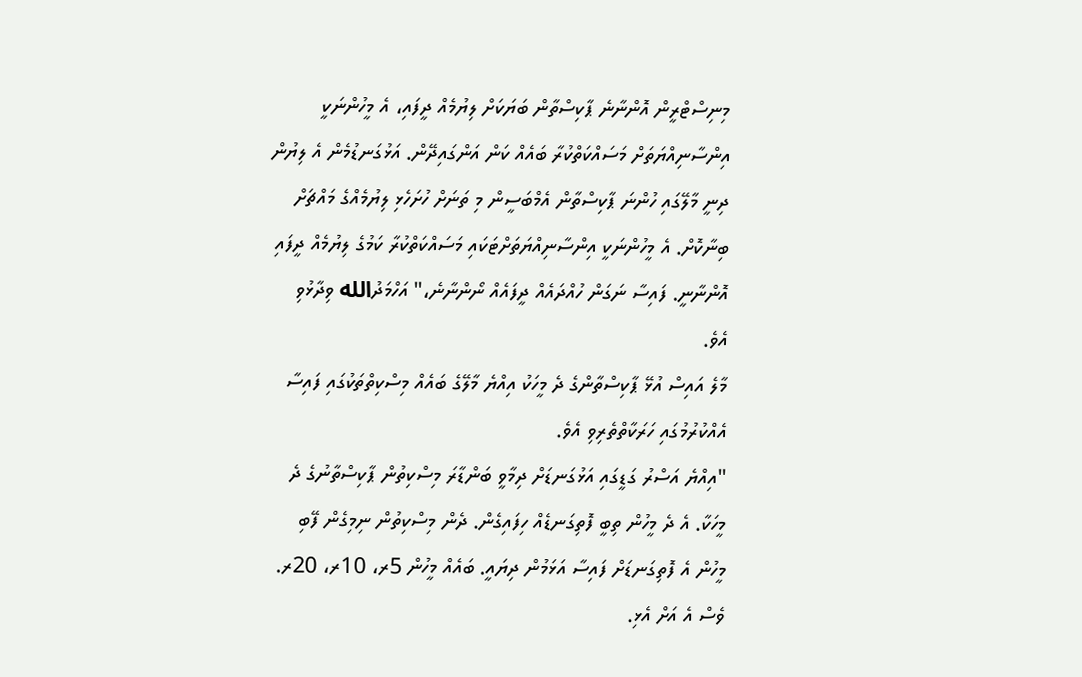މިނިސްޓްރީން އޮންނާނެ ޕާކިސްތާން ބަޔަކަށް ލިޔުމެއް ދީފައި، އެ މީހުންނަކީ އިންސާނިއްޔަތަށް މަސައްކަތްކުރާ ބައެއް ކަން އަންގައިދޭން. އަޅުގަނޑުމެން އެ ލިޔުން ދިނީ މާލޭގައި ހުންނަ ޕާކިސްތާން އެމްބަސީން މި ތަނަށް ހުށަހެޅި ލިޔުމެއްގެ މައްޗަށް ބިނާކޮށް. އެ މީހުންނަކީ އިންސާނިއްޔަތަށްޓަކައި މަސައްކަތްކުރާ ކަމުގެ ލިޔުމެއް ދީފައި އޮންނާނީ. ފައިސާ ނަގަން ހުއްދައެއް ދީފައެއް ނޯންނާނެ،" އަހްމަދުالله ވިދާޅުވި އެވެ.
މާލެ އައިސް އުޅޭ ޕާކިސްތާންގެ ދެ މީހަކު އިއްޔެ މާލޭގެ ބައެއް މިސްކިތްތަކުގައި ފައިސާ އެއްކުރުމުގައި ހަރަކާތްތެރިވި އެވެ.
"އިއްޔެ އަސްރު ގަޑީގައި އަޅުގަނޑަށް ދިމާވީ ބަންޑާރަ މިސްކިތުން ޕާކިސްތާނުގެ ދެ މީހަކާ. އެ ދެ މީހުން ތިބީ ފޮތިގަނޑެއް ހިފައިގެން. ދެން މިސްކިތުން ނިމިގެން ފޭބި މީހުން އެ ފޮތިގަނޑަށް ފައިސާ އަޅަމުން ދިޔައީ. ބައެއް މީހުން 5ރ، 10ރ، 20ރ. ވެސް އެ އަށް އެޅި.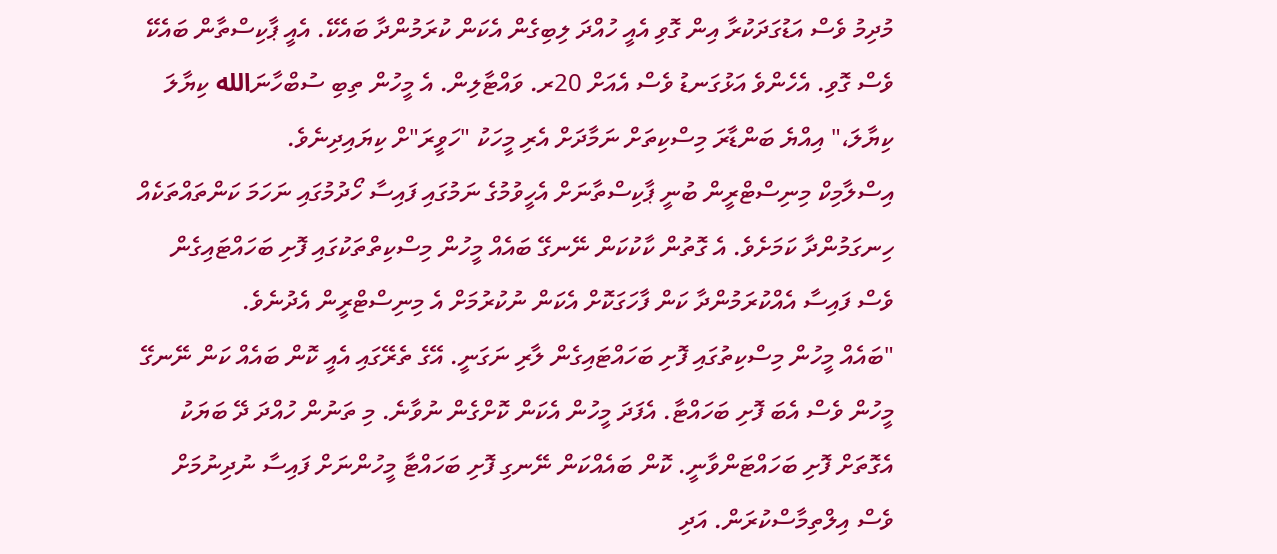މުދިމު ވެސް އަޑުގަދަކުރާ އިން ގޮވި އެއީ ހުއްދަ ލިބިގެން އެކަން ކުރަމުންދާ ބައެކޭ. އެއީ ޕާކިސްތާން ބައެކޭ ވެސް ގޮވި. އެހެންވެ އަޅުގަނޑު ވެސް އެއަށް 20ރ. ވައްޓާލިން. އެ މީހުން ތިބި ސުބްހާނަالله ކިޔާލަ ކިޔާލަ،" އިއްޔެ ބަންޑާރަ މިސްކިތަށް ނަމާދަށް އެރި މީހަކު "ހަވީރަ"ށް ކިޔައިދިނެވެ.
އިސްލާމިކް މިނިސްޓްރީން ބުނީ ޕާކިސްތާނަށް އެހީވުމުގެ ނަމުގައި ފައިސާ ހޯދުމުގައި ނަހަމަ ކަންތައްތަކެއް ހިނގަމުންދާ ކަމަށެވެ. އެ ގޮތުން ކާކުކަން ނޭނގޭ ބައެއް މީހުން މިސްކިތްތަކުގައި ފޮށި ބަހައްޓައިގެން ވެސް ފައިސާ އެއްކުރަމުންދާ ކަން ފާހަގަކޮށް އެކަން ނުކުރުމަށް އެ މިނިސްޓްރީން އެދުނެވެ.
"ބައެއް މީހުން މިސްކިތުގައި ފޮށި ބަހައްޓައިގެން ލާރި ނަގަނީ. އޭގެ ތެރޭގައި އެއީ ކޮން ބައެއް ކަން ނޭނގޭ މީހުން ވެސް އެބަ ފޮށި ބަހައްޓާ. އެފަދަ މީހުން އެކަން ކޮށްގެން ނުވާނެ. މި ތަނުން ހުއްދަ ދޭ ބަޔަކު އެގޮތަށް ފޮށި ބަހައްޓަންވާނީ. ކޮން ބައެއްކަން ނޭނގި ފޮށި ބަހައްޓާ މީހުންނަށް ފައިސާ ނުދިނުމަށް ވެސް އިލްތިމާސްކުރަން. އަދި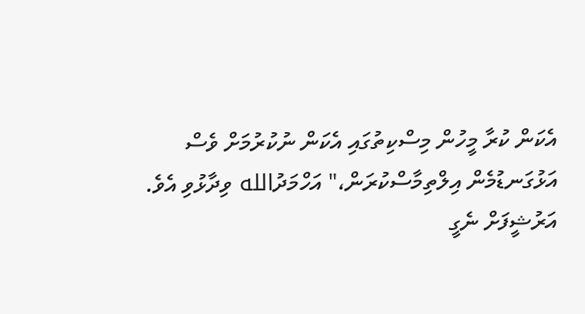އެކަން ކުރާ މީހުން މިސްކިތުގައި އެކަން ނުކުރުމަށް ވެސް އަޅުގަނޑުމެން އިލްތިމާސްކުރަން،" އަހްމަދުالله ވިދާޅުވި އެވެ.
އަރުޝީފަށް ނެގީ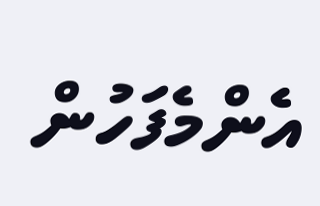އެންމެފަހުން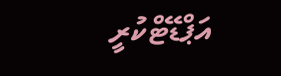އަޕްޑޭޓްކުރީ